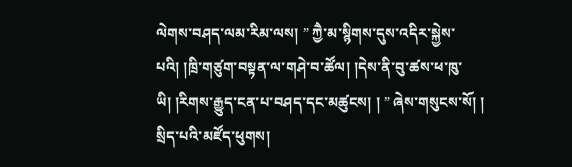ལེགས་བཤད་ལམ་རིམ་ལས། ” ཀྱཻ་མ་སྙིགས་དུས་འདིར་སྐྱེས་པའི། །ཁྲི་གཙུག་བསྟན་ལ་གཤེ་བ་ཚོལ། །དེས་ནི་བུ་ཚས་ཕ་ཁུ་ཡི། །རིགས་རྒྱུད་ངན་པ་བཤད་དང་མཚུངས། ། ” ཞེས་གསུངས་སོ། །
སྲིད་པའི་མཛོད་ཕུགས།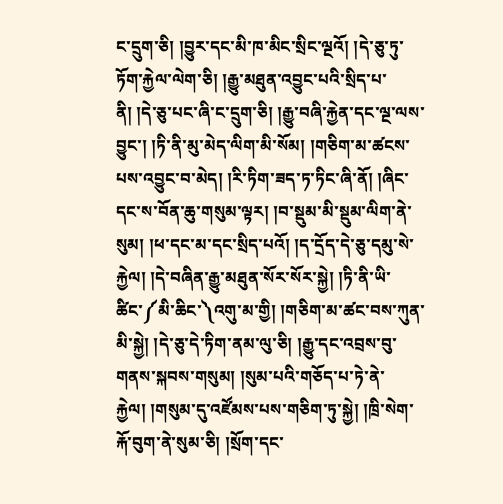ང་དྲུག་ཅི། །བྱུར་དང་མི་ཁ་མིང་སྲིང་ལྔའོ། །དེ་ཅུ་ཏུ་ཏོག་རྐྱེལ་ལེག་ཅི། །རྒྱུ་མཐུན་འབྱུང་པའི་སྲིད་པ་ནི། །དེ་ཅུ་པང་ཞི་ང་དྲུག་ཅི། །རྒྱུ་བཞི་རྐྱེན་དང་ལྔ་ལས་བྱུང་། །ཏི་ནི་མུ་མེད་ལིག་མི་སོམ། །གཅིག་མ་ཚངས་པས་འབྱུང་བ་མེད། །རི་ཏིག་ཟད་ཏ་ཏིང་ཞི་ནོ། །ཞིང་དང་ས་བོན་ཆུ་གསུམ་ལྟར། །བ་སྡུམ་མི་སྡུམ་ལིག་ནེ་སུམ། །ཕ་དང་མ་དང་སྲིད་པའོ། །ད་དྲོད་དེ་ཅུ་དམུ་སེ་རྐྱེལ། །དེ་བཞིན་རྒྱུ་མཐུན་སོར་སོར་སྐྱེ། །ཏི་ནི་ཡི་ཚིང་༼མི་ཆིང་༽འགུ་མ་གྱི། །གཅིག་མ་ཚང་བས་ཀུན་མི་སྐྱེ། །དེ་ཅུ་དེ་ཏིག་ནམ་ལུ་ཅི། །རྒྱུ་དང་འབྲས་བུ་གནས་སྐབས་གསུམ། །སུམ་པའི་གཅོད་པ་ཏེ་ནེ་རྐྱེལ། །གསུམ་དུ་འཛོམས་པས་གཅིག་ཏུ་སྐྱེ། །ཁྲི་སེག་རྐོ་བུག་ནེ་སུམ་ཅི། །སྲོག་དང་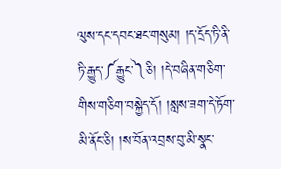ལུས་དང་དབང་ཐང་གསུམ། །ད་དྲོད་ཏི་ནི་ཏི་རྒྱུད་༼རྒྱུང་༽ཅི། །དེ་བཞིན་གཅིག་གིས་གཅིག་བསྐྱེད་དོ། །སླས་ཟག་དེ་ཏོག་མི་ནོང་ཅི། །ས་བོན་འབྲས་བུ་མི་སྣང་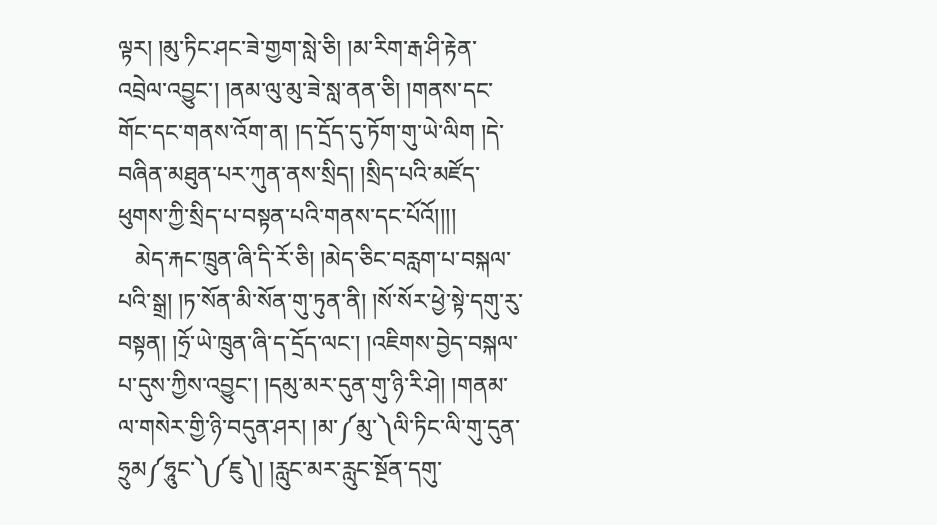ལྟར། །མུ་ཏིང་ཤང་ཟེ་གྱག་སླེ་ཅི། །མ་རིག་རྒ་ཤི་རྟེན་འབྲེལ་འབྱུང་། །ནམ་ལུ་མུ་ཟེ་སླ་ནན་ཅི། །གནས་དང་གོང་དང་གནས་འོག་ན། །ད་དྲོད་དུ་ཏོག་གུ་ཡེ་ལིག །དེ་བཞིན་མཐུན་པར་ཀུན་ནས་སྲིད། །སྲིད་པའི་མཛོད་ཕུགས་ཀྱི་སྲིད་པ་བསྟན་པའི་གནས་དང་པོའོ།།།།
   མེད་རྐང་ཁྲུན་ཞི་དི་རོ་ཅི། །མེད་ཅིང་བརླག་པ་བསྐལ་པའི་སྒྲ། །ཏ་སོན་མི་སོན་གུ་ཏུན་ནི། །སོ་སོར་ཕྱེ་སྟེ་དགུ་རུ་བསྟན། །ཧྲོ་ཡེ་ཁྲུན་ཞི་ད་དྲོད་ལང་། །འཇིགས་བྱེད་བསྐལ་པ་དུས་ཀྱིས་འབྱུང་། །དམུ་མར་དུན་གུ་ཉི་རི་ཤེ། །གནམ་ལ་གསེར་གྱི་ཉི་བདུན་ཤར། །མ་༼མུ་༽ལི་ཏིང་ལི་གུ་དུན་ཧྲུམ༼ཧཱུང་༽༼ཇུ༽། །རླུང་མར་རླུང་སྔོན་དགུ་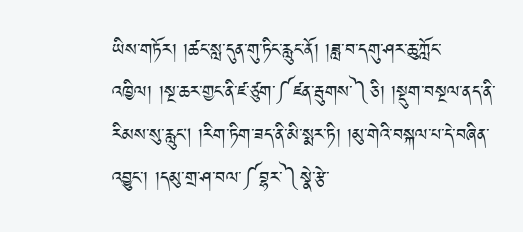ཡིས་གཏོར། །ཚང་སླ་དུན་གུ་ཏིང་རླུང་ནོ། །ཟླ་བ་དགུ་ཤར་ཆུ་ཀློང་འཁྱིལ། །སྔ་ཆར་གྱང་ནི་ཛ་ཙུག་༼ཛན་རྦུགས་༽ཅི། །སྡུག་བསྔལ་ནད་ནི་རིམས་སུ་རླུང། །རིག་ཏིག་ཟད་ནི་མི་སྨར་ཏི། །མུ་གེའི་བསྐལ་པ་དེ་བཞིན་འབྱུང་། །དམུ་གྲ་ཤ་བལ་༼བྷར་༽སྣེ་རྩེ་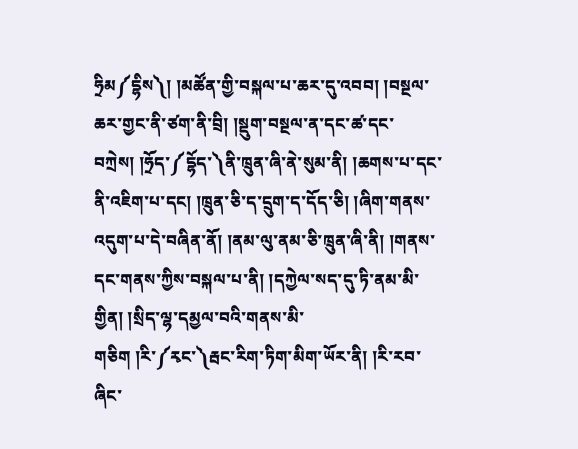ཧྲིམ༼དྷིས༽། །མཚོན་གྱི་བསྐལ་པ་ཆར་དུ་འབབ། །བསྔལ་ཆར་གྱང་ནི་ཙག་ནི་བྲི། །སྡུག་བསྔལ་ན་དང་ཚ་དང་བཀྲེས། །ཧྲོད་༼དྷོད་༽ནི་ཁྲུན་ཞི་ནེ་སུམ་ནི། །ཆགས་པ་དང་ནི་འཇིག་པ་དང། །ཁྲུན་ཅི་ད་དྲུག་ད་དོད་ཅི། །ཞིག་གནས་འདུག་པ་དེ་བཞིན་ནོ། །ནམ་ལུ་ནམ་ཅི་ཁྲུན་ཞི་ནི། །གནས་དང་གནས་ཀྱིས་བསྐལ་པ་ནི། །དཀྱེལ་སད་དུ་ཏི་ནམ་མི་གྱིན། །སྲིད་ལྷ་དམྱལ་བའི་གནས་མི་གཅིག །རི་༼རྭང་༽རྦང་རིག་ཏིག་མིག་ཡོར་ནི། །རི་རབ་ཞིང་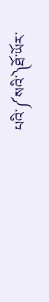པའི་༼སའི་༽ཐོ་ཡོར་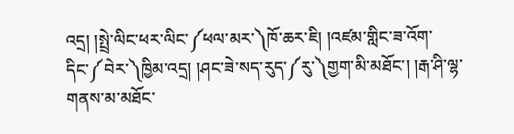འདྲ། །སྤྲེ་ལིང་ཕར་ལིང་༼ཕལ་མར་༽ཁོ་ཆར་ཇི། །འཛམ་གླིང་ཟ་འོག་དིང་༼བེར་༽ཁྱིམ་འདྲ། །ཤང་ཟེ་སད་རུད་༼རུ་༽གྱག་མི་མཐོང་། །རྒ་ཤི་ལྷ་གནས་མ་མཐོང་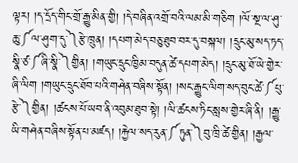ལྟར། །ད་དྲོད་གིང་གྲོ་རྒྱུ་མིན་གྱི། །དེ་བཞིན་འགྲོ་བའི་ལམ་མི་གཅིག །ལོ་སྔ་ལ་ཤུ་ཆུ་༼ལ་ཤུག་དུ་༽རྩེ་ཁྲུན། །དཔག་མེད་བཅུ་ཐུབ་བར་དུ་བསྐལ། །དྲུང་མུ་སད་ཏད་སྣི་ཙ་༼ཞི་སྣི་༽གྱིན། །གཡུང་དྲུང་ཁྱིམ་བདུན་ཚེ་དཔག་མེད། །དྲུང་མུ་ཐོ་ཡེ་གྱེར་ཞི་ལིག །གཡུང་དྲུང་ཐོབ་པའི་གཤེན་བཞིས་སྟོན། །སང་རྒྱུང་ལིག་སད་བུང་ཚེ་༼པུ་རྩེ་༽གྱིན། །ཚངས་པོ་ཡབ་ནི་འབུམ་ཐུབ་སྟེ། །ལི་ཚངས་ཏིང་སླས་གྱེར་ཞི་ནི། །རྒྱུ་ཡི་གཤེན་བཞིས་སྟོན་པ་མཛད། །རྐྱེལ་སད་རུན་༼ཏུན་༽བུ་ཁྲི་ཚེ་གྱིན། །རྒྱལ་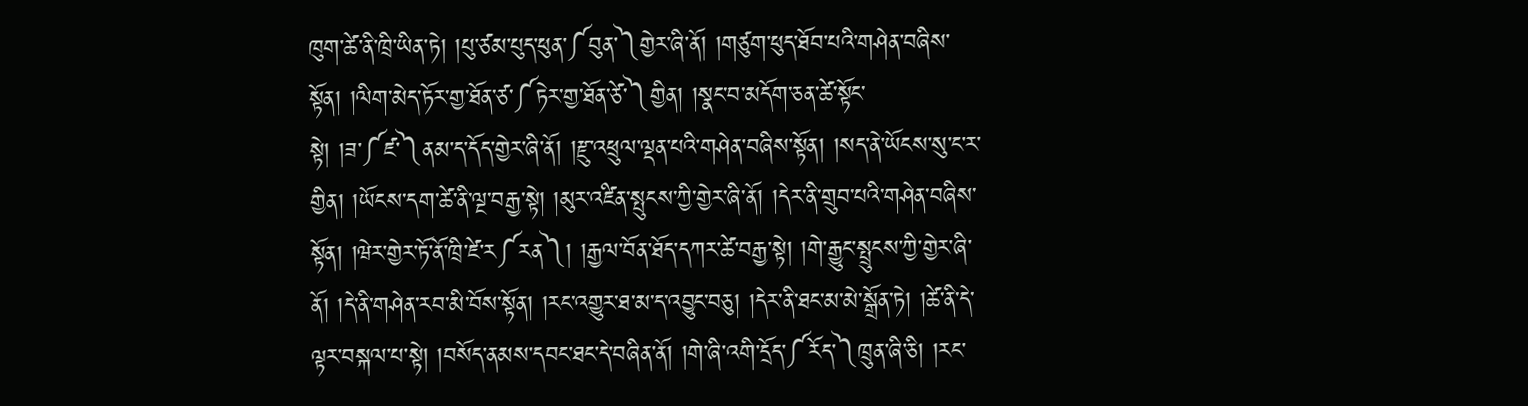ཁུག་ཚེ་ནི་ཁྲི་ཡིན་ཏེ། །པུ་ཙམ་པུད་ཕུན་༼བུན་༽གྱེར་ཞི་ནོ། །གཙུག་ཕུད་ཐོབ་པའི་གཤེན་བཞིས་སྟོན། །ལིག་མེད་ཏོར་གྱ་ཐོན་ཙ་༼ཏེར་གྱ་ཐོན་ཙེ་༽གྱིན། །སྣང་བ་མདོག་ཅན་ཚེ་སྟོང་སྟེ། །ཟ་༼ཛ་༽ནམ་ད་དོད་གྱེར་ཞི་ནོ། །རྫུ་འཕྲུལ་ལྡན་པའི་གཤེན་བཞིས་སྟོན། །སད་ནེ་ཡོངས་སུ་ང་ར་གྱིན། །ཡོངས་དག་ཚེ་ནི་ལྔ་བརྒྱ་སྟེ། །མུར་འཛིན་སྤུངས་ཀྱི་གྱེར་ཞི་ནོ། །དེར་ནི་གྲུབ་པའི་གཤེན་བཞིས་སྟོན། །ཝེར་གྱེར་ཏོ་ནོ་ཁྲི་ཛེ་ར༼རན༽། །རྒྱལ་བོན་ཐོད་དཀར་ཚེ་བརྒྱ་སྟེ། །གེ་རྒྱུང་སྤྲུངས་ཀྱི་གྱེར་ཞི་ནོ། །དེ་ནི་གཤེན་རབ་མི་བོས་སྟོན། །རང་འགྱུར་ཐ་མ་ད་འབྱུང་བཅུ། །དེར་ནི་ཐང་མ་མེ་སྒྲོན་ཏེ། །ཚེ་ནི་དེ་ལྟར་བསྐལ་པ་སྟེ། །བསོད་ནམས་དབང་ཐང་དེ་བཞིན་ནོ། །གེ་ཞི་འགི་དྲོད་༼རོད་༽ཁྲུན་ཞི་ཅི། །རང་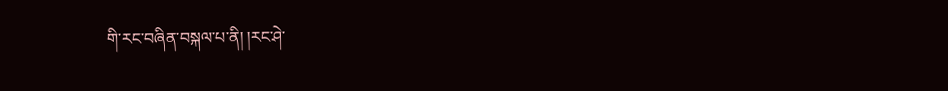གི་རང་བཞིན་བསྐལ་པ་ནི། །རང་ཤེ་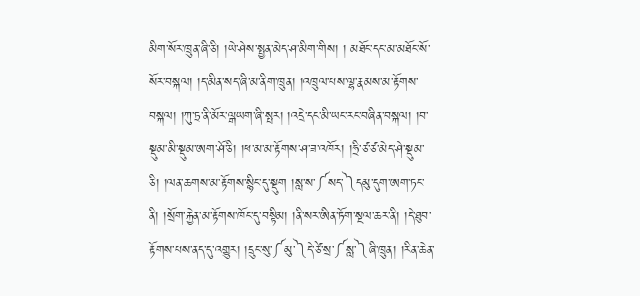མིག་སོར་ཁྲུན་ཞི་ཅི། །ཡེ་ཤེས་སྤྱན་མེད་ཤ་མིག་གིས། ། མཐོང་དང་མ་མཐོང་སོ་སོར་བསྐལ། །ད་མིན་སད་ཞི་མ་ནིག་ཁྲུན། །འཁྲུལ་པས་ལྷ་རྣམས་མ་རྟོགས་བསྐལ། །ཀུ་ཏྲ་ནི་མོར་ལྒཡག་ཞི་སྤར། །འདྲེ་དང་མི་ཡང་རང་བཞིན་བསྐལ། །བ་སྡུམ་མི་སྡུམ་ཨག་ཤོ་ཅི། །ཕ་མ་མ་རྟོགས་ཤ་ཟ་འཁོར། །ཧྲི་ཙ་ཙ་མེད་ཤེ་སྡུམ་ཅི། །ལན་ཆགས་མ་རྟོགས་སྙིང་དུ་སྡུག །སླ་ས་༼སད་༽དམུ་དུག་ཨག་ཏང་ནི། །སྲོག་རྐྱེན་མ་རྟོགས་ཁོང་དུ་བསྟིམ། །ནི་སར་ཨིན་ཏོག་སྔལ་ཆར་ནི། །དེ་ཐུབ་རྟོགས་པས་ནད་དུ་འགྱུར། །དྲུང་སུ་༼མུ་༽དེ་ཙེ་སྲ་༼སླ་༽ཞི་ཁྲུན། །རིན་ཆེན་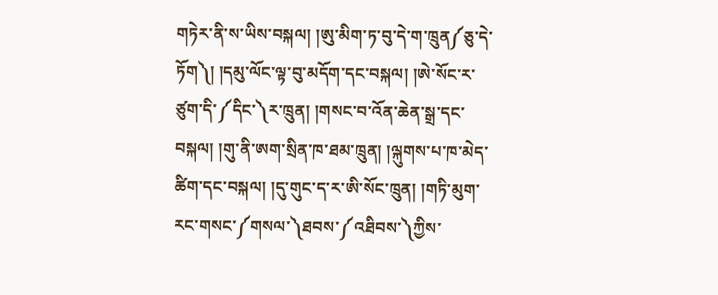གཏེར་ནི་ས་ཡིས་བསྐལ། །ཨུ་མིག་ཏ་བུ་དེ་ག་ཁྲུན༼ཅུ་དེ་ཏོག༽། །དམུ་ལོང་ལྟ་བུ་མདོག་དང་བསྐལ། །ཨེ་སོང་ར་ཙུག་དི་༼དིང་༽ར་ཁྲུན། །གསང་བ་འོན་ཆེན་སྒྲ་དང་བསྐལ། །གུ་ནི་ཨག་སྲིན་ཁ་ཐམ་ཁྲུན། །ལྐུགས་པ་ཁ་མེད་ཚིག་དང་བསྐལ། །དུ་གུང་ད་ར་ཨི་སོང་ཁྲུན། །གཏི་མུག་རང་གསང་༼གསལ་༽ཐབས་༼འཐིབས་༽ཀྱིས་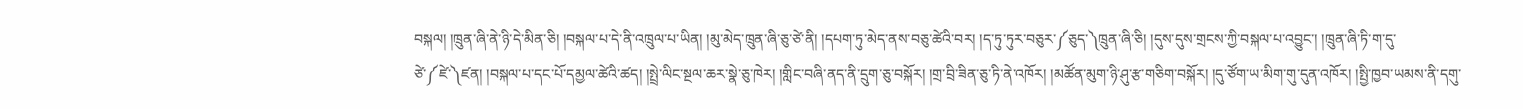བསྐལ། །ཁྲུན་ཞི་ནེ་ཉི་དེ་མིན་ཅི། །བསྐལ་པ་དེ་ནི་འཁྲུལ་པ་ཡིན། །མུ་མེད་ཁྲུན་ཞི་ཅུ་ཙེ་ནི། །དཔག་ཏུ་མེད་ནས་བཅུ་ཚེའི་བར། །ད་ཏུ་ཏུར་བཅུར་༼ཅུད་༽ཁྲུན་ཞི་ཅི། །དུས་དུས་གྲངས་ཀྱི་བསྐལ་པ་འབྱུང་། །ཁྲུན་ཞི་ཏི་ག་དུ་ཙེ་༼ཛེ་༽ཛན། །བསྐལ་པ་དང་པོ་དམྱལ་ཚེའི་ཚད། །སྤྲེ་ལིང་སྔལ་ཆར་སྣེ་ཅུ་ཁེར། །གླིང་བཞི་ནད་ནི་དྲུག་ཅུ་བསྐོར། །གྲ་བྲི་ཟིན་ཅུ་ཏི་ནེ་འཁོར། །མཚོན་མུག་ཉི་ཤུ་རྩ་གཅིག་བསྐོར། །དུ་ཙོག་ཡ་མིག་གུ་དུན་འཁོར། །སྤྱི་ཁྱབ་ཡམས་ནི་དགུ་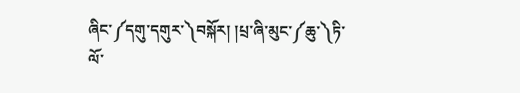ཞིང་༼དགུ་དགུར་༽བསྐོར། །པྲ་ཞི་མུང་༼ཆུ་༽ཏི་ལོ་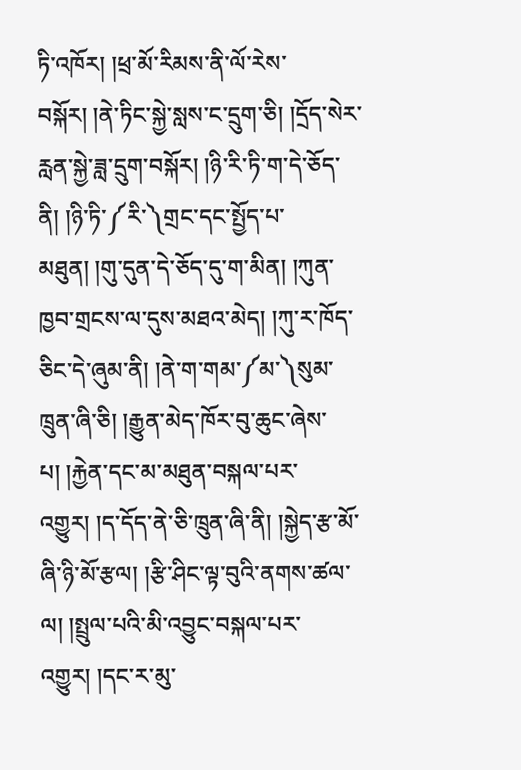ཏི་འཁོར། །ཕྲ་མོ་རིམས་ནི་ལོ་རེས་བསྐོར། །ནེ་ཏིང་སྐྱེ་སླས་ང་དྲུག་ཅི། །དྲོད་སེར་རླན་སྐྱེ་ཟླ་དྲུག་བསྐོར། །ཉི་རི་ཏི་ག་དེ་ཅོད་ནི། །ཉི་ཏི་༼རི་༽གྲང་དང་སྤྱོད་པ་མཐུན། །གུ་དུན་དེ་ཅོད་དུ་ག་མིན། །ཀུན་ཁྱབ་གྲངས་ལ་དུས་མཐའ་མེད། །ཀུ་ར་ཁོད་ཅིང་དེ་ཞུམ་ནི། །ནེ་ག་གམ་༼མ་༽སུམ་ཁྲུན་ཞི་ཅི། །རྒྱུན་མེད་ཁོར་བུ་ཆུང་ཞེས་པ། །རྐྱེན་དང་མ་མཐུན་བསྐལ་པར་འགྱུར། །ད་དོད་ནེ་ཅི་ཁྲུན་ཞི་ནི། །སྐྱེད་རྩ་མོ་ཞི་ཉི་མོ་རྩལ། །རྩི་ཤིང་ལྟ་བུའི་ནགས་ཚལ་ལ། །སྤྲུལ་པའི་མི་འབྱུང་བསྐལ་པར་འགྱུར། །དང་ར་མུ་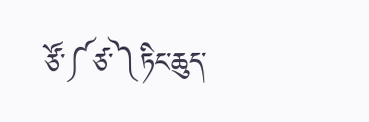ཙོ་༼ཙ་༽ཏིང་ཆུད་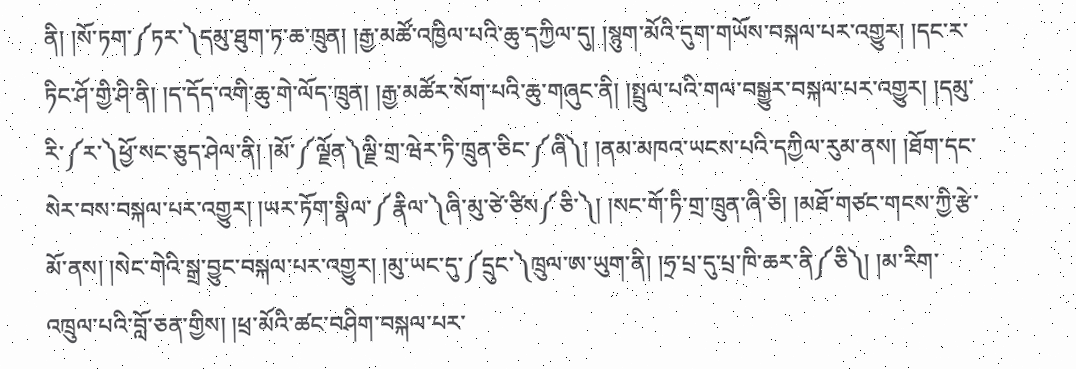ནི། །སོ་ཏག་༼ཏར་༽དམུ་ཐུག་ཏ་ཆ་ཁྲུན། །རྒྱ་མཚོ་འཁྱིལ་པའི་ཆུ་དཀྱིལ་དུ། །སྙུག་མོའི་དུག་གཡོས་བསྐལ་པར་འགྱུར། །དང་ར་ཏིང་ཤོ་གྱི་ཤི་ནི། །ད་དོད་འགི་ཆུ་གེ་ལོད་ཁྲུན། །རྒྱ་མཚོར་སོག་པའི་ཆུ་གཞུང་ནི། །སྤྲུལ་པའི་གལ་བསྒྱུར་བསྐལ་པར་འགྱུར། །དམུ་རི་༼ར་༽ཕྱོ་སང་ཅུད་ཤེལ་ནི། །མོ་༼ལྗོན༽ལྗི་གྲ་ཝེར་ཏི་ཁྲུན་ཅིང་༼ཞི༽། །ནམ་མཁའ་ཡངས་པའི་དཀྱིལ་རུམ་ནས། །ཐོག་དང་སེར་བས་བསྐལ་པར་འགྱུར། །ཡར་ཏོག་སྣིལ་༼རྣིལ་༽ཞི་མུ་ཙེ་ཙིས༼ཅི་༽། །སང་གོ་ཏི་གྲ་ཁྲུན་ཞི་ཅི། །མཐོ་གཙང་གངས་ཀྱི་རྩེ་མོ་ནས། །སེང་གེའི་སྒྲ་བྱུང་བསྐལ་པར་འགྱུར། །མུ་ཡང་དུ་༼དྲུང་༽ཁྲུལ་ཨ་ཡུག་ནི། །ཧྲ་པྲ་དུ་པྲ་ཁི་ཆར་ནི༼ཅི༽། །མ་རིག་འཁྲུལ་པའི་བློ་ཅན་གྱིས། །ཕྲ་མོའི་ཚང་བཤིག་བསྐལ་པར་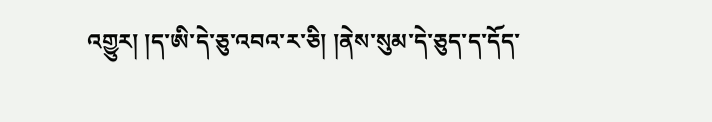འགྱུར། །ད་ཨི་དེ་ཅུ་འབའ་ར་ཅི། །ནེས་སུམ་དེ་ཅུད་ད་དོད་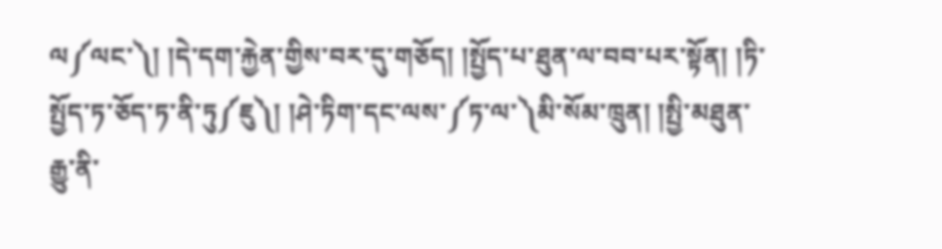ལ༼ལང་༽། །དེ་དག་རྐྱེན་གྱིས་བར་དུ་གཅོད། །སྤྱོད་པ་ཐུན་ལ་བབ་པར་སྟོན། །ཏི་སྤྱོད་ཏ་ཅོད་ཏ་ནི་ཏུ༼ཇུ༽། །ཤེ་ཏིག་དང་ལས་༼ཏ་ལ་༽མི་སོམ་ཁྲུན། །སྤྱི་མཐུན་རྒྱུ་ནི་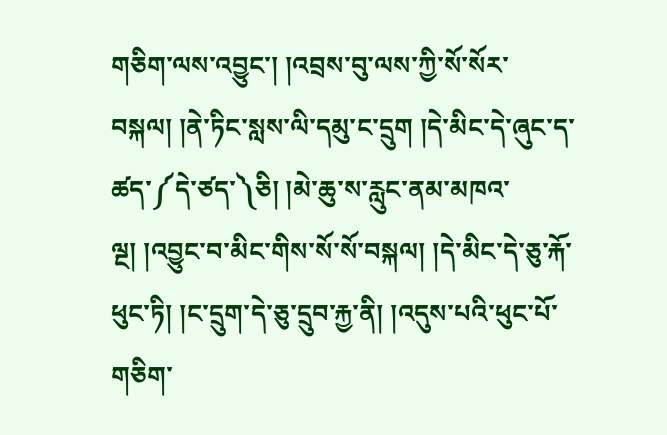གཅིག་ལས་འབྱུང་། །འབྲས་བུ་ལས་ཀྱི་སོ་སོར་བསྐལ། །ནེ་ཏིང་སླས་ལི་དམུ་ང་དྲུག །དེ་མིང་དེ་ཞུང་ད་ཚད་༼དེ་ཙད་༽ཅི། །མེ་ཆུ་ས་རླུང་ནམ་མཁའ་ལྔ། །འབྱུང་བ་མིང་གིས་སོ་སོ་བསྐལ། །དེ་མིང་དེ་ཅུ་རྐོ་ཕུང་ཏི། །ང་དྲུག་དེ་ཅུ་དྲུབ་རྐྱ་ནི། །འདུས་པའི་ཕུང་པོ་གཅིག་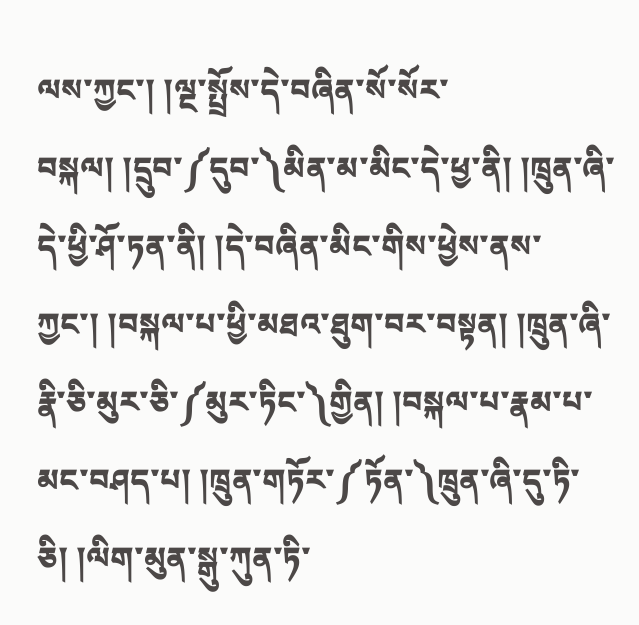ལས་ཀྱང་། །ལྔ་སྤྲོས་དེ་བཞིན་སོ་སོར་བསྐལ། །དྲུབ་༼དུབ་༽མིན་མ་མིང་དེ་ཕྱ་ནི། །ཁྲུན་ཞི་དེ་ཕྱི་ཤོ་ཏན་ནི། །དེ་བཞིན་མིང་གིས་ཕྱེས་ནས་ཀྱང་། །བསྐལ་པ་ཕྱི་མཐའ་ཐུག་བར་བསྟན། །ཁྲུན་ཞི་རྣི་ཅི་མུར་ཅི་༼མུར་ཏིང་༽གྱིན། །བསྐལ་པ་རྣམ་པ་མང་བཤད་པ། །ཁྲུན་གཏོར་༼ཏོན་༽ཁྲུན་ཞི་དུ་ཏི་ཅི། །ལིག་མུན་སྒུ་ཀུན་ཏི་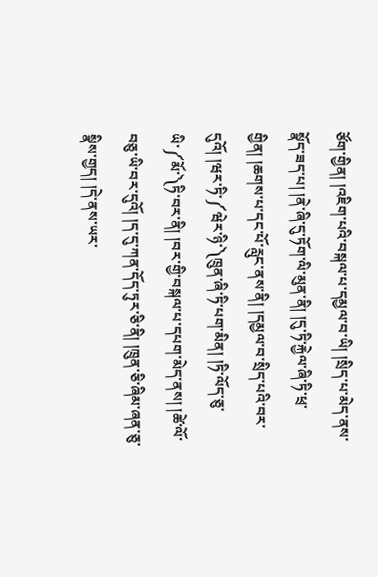ཙོག་གྱིན། །འཇིག་པའི་བསྐལ་པ་དམྱལ་བ་ཡི། །སྲིད་པ་མེད་ནས་སྣོད་ཟད་པ། །ནེ་ཞི་དུ་ཏོག་ལི་མུན་ནི། །དུ་ཏི་རྐྱེལ་ཞི་ཏི་ཕྲ་གྱིན། །ཆགས་པ་དང་པོ་རླུང་ནས་ནི། །དམྱལ་བ་སྲིད་པའི་བར་དུའོ། །ཝར་ཏི་༼ཝེར་ཉི་༽ཁྲུན་ཞི་ཏི་པག་མིན། །ཏི་ལོད་ཅུ་ཡི་༼མོ་༽ཏི་བར་ནི། །བར་གྱི་བསྐལ་པ་དཔག་མེད་ནས། །ཚེ་ལོ་བཅུ་ཡི་བར་དུའོ། །ད་དུ་ཀན་དོད་ཏུར་ཅི་ནི། །ཁྲུན་ཅི་ཞིམ་ཞན་ཅུ་སྣིས་གྱད། །དེ་ནས་ཡར་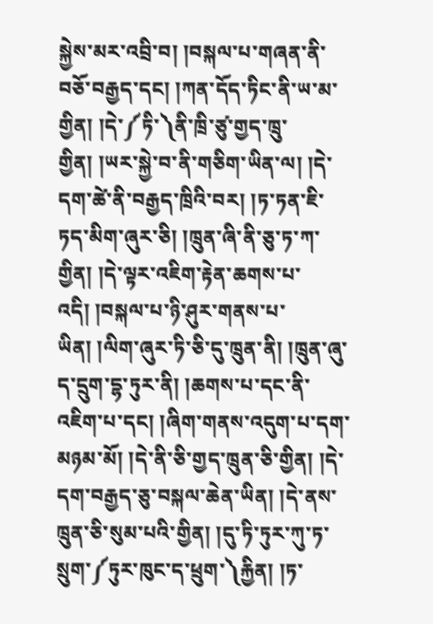སྐྱེས་མར་འབྲི་བ། །བསྐལ་པ་གཞན་ནི་བཅོ་བརྒྱད་དང། །ཀན་དོད་ཏིང་ནི་ཡ་མ་གྱིན། །དེ་༼ཏི་༽ནི་ཁྲི་ཙུ་གྱད་ཁྲུ་གྱིན། །ཡར་སྐྱེ་བ་ནི་གཅིག་ཡིན་ལ། །དེ་དག་ཚེ་ནི་བརྒྱད་ཁྲིའི་བར། །ཏ་ཏན་ཇི་ཏད་མིག་ཞུར་ཅི། །ཁྲུན་ཞི་ནི་ཅུ་ཏ་ཀ་གྱིན། །དེ་ལྟར་འཇིག་རྟེན་ཆགས་པ་འདི། །བསྐལ་པ་ཉི་ཤུར་གནས་པ་ཡིན། །ལིག་ཞུར་ཏི་ཅི་དུ་ཁྲུན་ནི། །ཁྲུན་ཞུ་ད་དྲུག་དྷ་ཏུར་ནི། །ཆགས་པ་དང་ནི་འཇིག་པ་དང། །ཞིག་གནས་འདུག་པ་དག་མཉམ་མོ། །དེ་ནི་ཅི་གྱད་ཁྲུན་ཅི་གྱིན། །དེ་དག་བརྒྱད་ཅུ་བསྐལ་ཆེན་ཡིན། །དེ་ནས་ཁྲུན་ཅི་སུམ་པའི་གྱིན། །དུ་ཏི་ཏུར་ཀུ་ཏ་སྲུག་༼ཏུར་ཁུང་ད་ཕྲུག་༽རྐྱིན། །ཏ་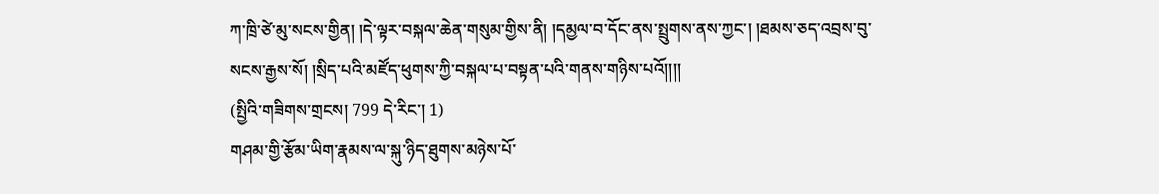ཀ་ཁྲི་ཙེ་མུ་སངས་གྱིན། །དེ་ལྟར་བསྐལ་ཆེན་གསུམ་གྱིས་ནི། །དམྱལ་བ་དོང་ནས་སྤྲུགས་ནས་ཀྱང་། །ཐམས་ཅད་འབྲས་བུ་སངས་རྒྱས་སོ། །སྲིད་པའི་མཛོད་ཕུགས་ཀྱི་བསྐལ་པ་བསྟན་པའི་གནས་གཉིས་པའོ།།།།
(སྤྱིའི་གཟིགས་གྲངས། 799 དེ་རིང་། 1)
གཤམ་གྱི་རྩོམ་ཡིག་རྣམས་ལ་སྐུ་ཉིད་ཐུགས་མཉེས་པོ་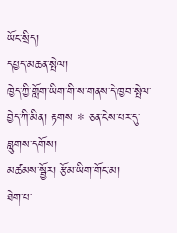ཡོང་སྲིད།
དཔྱད་མཆན་སྤེལ།
ཁྱེད་ཀྱི་གློག་ཡིག་གི་ས་གནས་དེ་ཁྱབ་སྤེལ་བྱེད་ཀི་མིན། རྟགས * ཅན་ངེས་པར་དུ་བླུགས་དགོས།
མཚམས་སྦྱོར། རྩོམ་ཡིག་གོང་མ།
ཐེག་པ་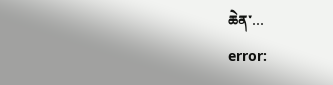ཆེན་…
error: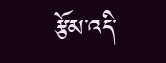རྩོམ་འདི་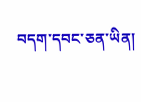བདག་དབང་ཅན་ཡིན།